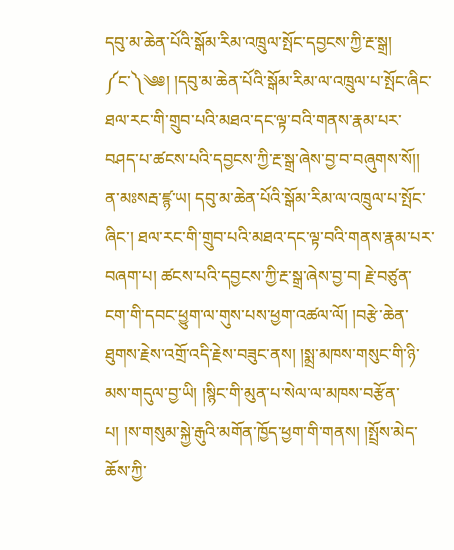དབུ་མ་ཆེན་པོའི་སྒོམ་རིམ་འཁྲུལ་སྤོང་དབྱངས་ཀྱི་རྔ་སྒྲ།
༼ང་༽༄༅། །དབུ་མ་ཆེན་པོའི་སྒོམ་རིམ་ལ་འཁྲུལ་པ་སྤོང་ཞིང་ཐལ་རང་གི་གྲུབ་པའི་མཐའ་དང་ལྟ་བའི་གནས་རྣམ་པར་བཤད་པ་ཚངས་པའི་དབྱངས་ཀྱི་རྔ་སྒྲ་ཞེས་བྱ་བ་བཞུགས་སོ།།
ན་མཿསརྦ་ཛྙ་ཡ། དབུ་མ་ཆེན་པོའི་སྒོམ་རིམ་ལ་འཁྲུལ་པ་སྤོང་ཞིང་། ཐལ་རང་གི་གྲུབ་པའི་མཐའ་དང་ལྟ་བའི་གནས་རྣམ་པར་བཞག་པ། ཚངས་པའི་དབྱངས་ཀྱི་རྔ་སྒྲ་ཞེས་བྱ་བ། རྗེ་བཙུན་ངག་གི་དབང་ཕྱུག་ལ་གུས་པས་ཕྱག་འཚལ་ལོ། །བརྩེ་ཆེན་ཐུགས་རྗེས་འགྲོ་འདི་རྗེས་བཟུང་ནས། །སྨྲ་མཁས་གསུང་གི་ཉི་མས་གདུལ་བྱ་ཡི། །སྙིང་གི་མུན་པ་སེལ་ལ་མཁས་བརྩོན་པ། །ས་གསུམ་སྐྱེ་རྒུའི་མགོན་ཁྱོད་ཕྱག་གི་གནས། །སྤྲོས་མེད་ཆོས་ཀྱི་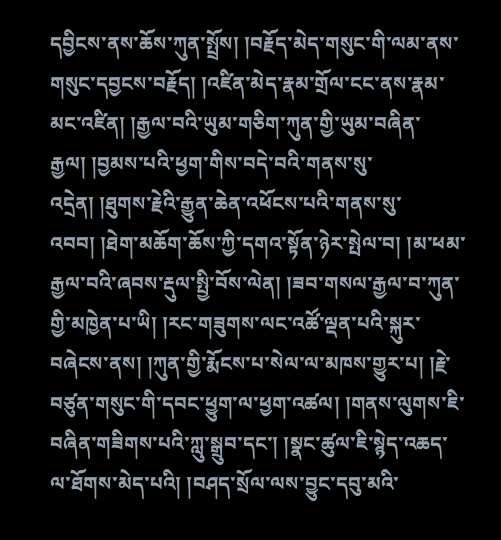དབྱིངས་ནས་ཆོས་ཀུན་སྤྲོས། །བརྗོད་མེད་གསུང་གི་ལམ་ནས་གསུང་དབྱངས་བརྗོད། །འཛིན་མེད་རྣམ་གྲོལ་ངང་ནས་རྣམ་མང་འཛིན། །རྒྱལ་བའི་ཡུམ་གཅིག་ཀུན་གྱི་ཡུམ་བཞིན་རྒྱལ། །བྱམས་པའི་ཕྱག་གིས་བདེ་བའི་གནས་སུ་འདྲེན། །ཐུགས་རྗེའི་རྒྱུན་ཆེན་འཕོངས་པའི་གནས་སུ་འབབ། །ཐེག་མཆོག་ཆོས་ཀྱི་དགའ་སྟོན་ཉེར་སྤེལ་བ། །མ་ཕམ་རྒྱལ་བའི་ཞབས་རྡུལ་སྤྱི་བོས་ལེན། །ཟབ་གསལ་རྒྱལ་བ་ཀུན་གྱི་མཁྱེན་པ་ཡི། །རང་གཟུགས་ལང་འཚོ་ལྡན་པའི་སྐུར་བཞེངས་ནས། །ཀུན་གྱི་རྨོངས་པ་སེལ་ལ་མཁས་གྱུར་པ། །རྗེ་བཙུན་གསུང་གི་དབང་ཕྱུག་ལ་ཕྱག་འཚལ། །གནས་ལུགས་ཇི་བཞིན་གཟིགས་པའི་ཀླུ་སྒྲུབ་དང་། །སྣང་ཚུལ་ཇི་སྙེད་འཆད་ལ་ཐོགས་མེད་པའི། །བཤད་སྲོལ་ལས་བྱུང་དབུ་མའི་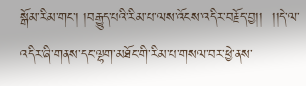སྒོམ་རིམ་གང་། །བརྒྱུད་པའི་རིམ་པ་ལས་འོངས་འདིར་བརྗོད་བྱ།།  །།དེ་ལ་འདིར་ཞི་གནས་དང་ལྷག་མཐོང་གི་རིམ་པ་གསལ་བར་ཕྱེ་ནས་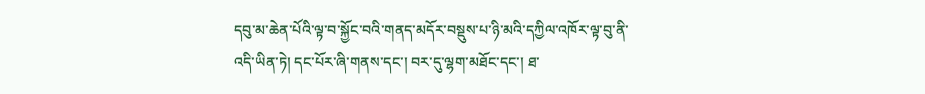དབུ་མ་ཆེན་པོའི་ལྟ་བ་སྐྱོང་བའི་གནད་མདོར་བསྡུས་པ་ཉི་མའི་དཀྱིལ་འཁོར་ལྟ་བུ་ནི་འདི་ཡིན་ཏེ། དང་པོར་ཞི་གནས་དང་། བར་དུ་ལྷག་མཐོང་དང་། ཐ་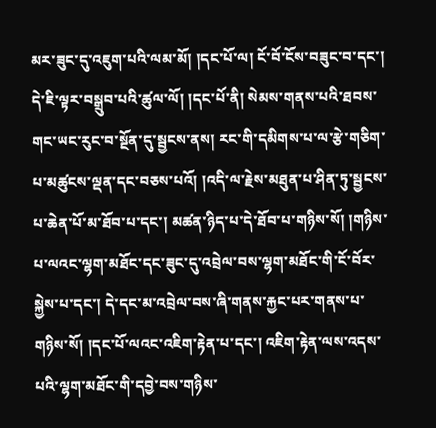མར་ཟུང་དུ་འཇུག་པའི་ལམ་མོ། །དང་པོ་ལ། ངོ་བོ་ངོས་བཟུང་བ་དང་། དེ་ཇི་ལྟར་བསྒྲུབ་པའི་ཚུལ་ལོ། །དང་པོ་ནི། སེམས་གནས་པའི་ཐབས་གང་ཡང་རུང་བ་སྔོན་དུ་སྦྱངས་ནས། རང་གི་དམིགས་པ་ལ་རྩེ་གཅིག་པ་མཚུངས་ལྡན་དང་བཅས་པའོ། །འདི་ལ་རྗེས་མཐུན་པ་ཤིན་ཏུ་སྦྱངས་པ་ཆེན་པོ་མ་ཐོབ་པ་དང་། མཚན་ཉིད་པ་དེ་ཐོབ་པ་གཉིས་སོ། །གཉིས་པ་ལའང་ལྷག་མཐོང་དང་ཟུང་དུ་འབྲེལ་བས་ལྷག་མཐོང་གི་ངོ་བོར་སྐྱེས་པ་དང་། དེ་དང་མ་འབྲེལ་བས་ཞི་གནས་རྐྱང་པར་གནས་པ་གཉིས་སོ། །དང་པོ་ལའང་འཇིག་རྟེན་པ་དང་། འཇིག་རྟེན་ལས་འདས་པའི་ལྷག་མཐོང་གི་དབྱེ་བས་གཉིས་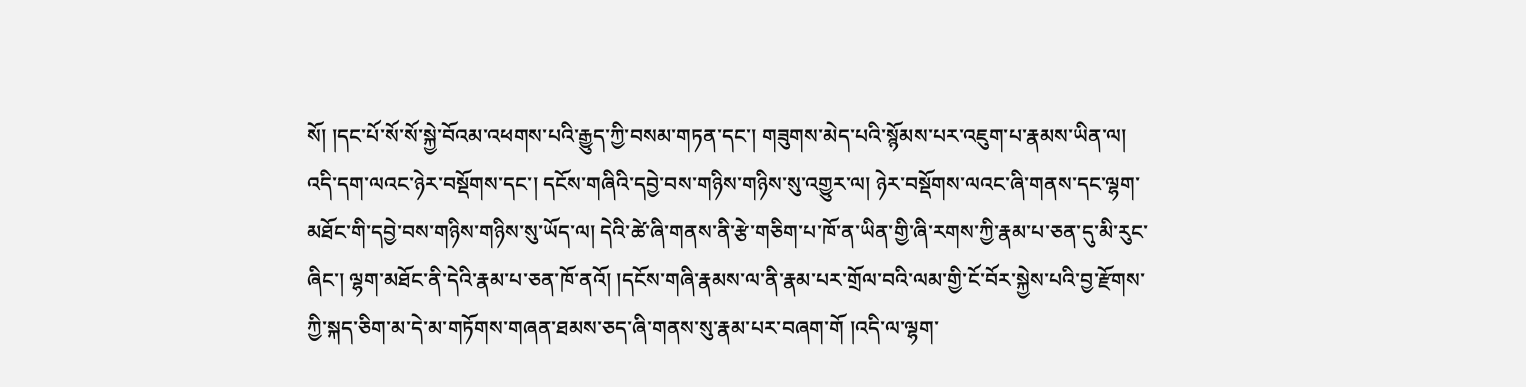སོ། །དང་པོ་སོ་སོ་སྐྱེ་བོའམ་འཕགས་པའི་རྒྱུད་ཀྱི་བསམ་གཏན་དང་། གཟུགས་མེད་པའི་སྙོམས་པར་འཇུག་པ་རྣམས་ཡིན་ལ། འདི་དག་ལའང་ཉེར་བསྡོགས་དང་། དངོས་གཞིའི་དབྱེ་བས་གཉིས་གཉིས་སུ་འགྱུར་ལ། ཉེར་བསྡོགས་ལའང་ཞི་གནས་དང་ལྷག་མཐོང་གི་དབྱེ་བས་གཉིས་གཉིས་སུ་ཡོད་ལ། དེའི་ཚེ་ཞི་གནས་ནི་རྩེ་གཅིག་པ་ཁོ་ན་ཡིན་གྱི་ཞི་རགས་ཀྱི་རྣམ་པ་ཅན་དུ་མི་རུང་ཞིང་། ལྷག་མཐོང་ནི་དེའི་རྣམ་པ་ཅན་ཁོ་ནའོ། །དངོས་གཞི་རྣམས་ལ་ནི་རྣམ་པར་གྲོལ་བའི་ལམ་གྱི་ངོ་བོར་སྐྱེས་པའི་བྱ་རྫོགས་ཀྱི་སྐད་ཅིག་མ་དེ་མ་གཏོགས་གཞན་ཐམས་ཅད་ཞི་གནས་སུ་རྣམ་པར་བཞག་གོ །འདི་ལ་ལྷག་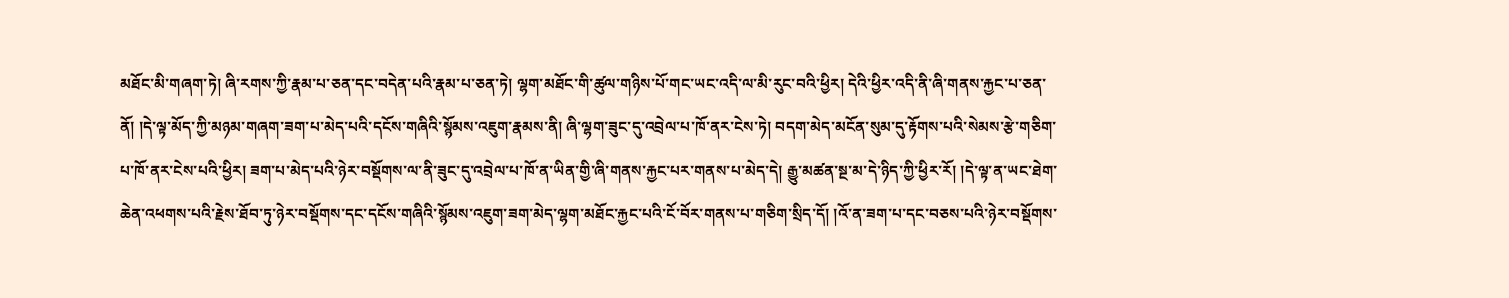མཐོང་མི་གཞག་ཏེ། ཞི་རགས་ཀྱི་རྣམ་པ་ཅན་དང་བདེན་པའི་རྣམ་པ་ཅན་ཏེ། ལྷག་མཐོང་གི་ཚུལ་གཉིས་པོ་གང་ཡང་འདི་ལ་མི་རུང་བའི་ཕྱིར། དེའི་ཕྱིར་འདི་ནི་ཞི་གནས་རྐྱང་པ་ཅན་ནོ། །དེ་ལྟ་མོད་ཀྱི་མཉམ་གཞག་ཟག་པ་མེད་པའི་དངོས་གཞིའི་སྙོམས་འཇུག་རྣམས་ནི། ཞི་ལྷག་ཟུང་དུ་འབྲེལ་པ་ཁོ་ནར་ངེས་ཏེ། བདག་མེད་མངོན་སུམ་དུ་རྟོགས་པའི་སེམས་རྩེ་གཅིག་པ་ཁོ་ནར་ངེས་པའི་ཕྱིར། ཟག་པ་མེད་པའི་ཉེར་བསྡོགས་ལ་ནི་ཟུང་དུ་འབྲེལ་པ་ཁོ་ན་ཡིན་གྱི་ཞི་གནས་རྐྱང་པར་གནས་པ་མེད་དེ། རྒྱུ་མཚན་སྔ་མ་དེ་ཉིད་ཀྱི་ཕྱིར་རོ། །དེ་ལྟ་ན་ཡང་ཐེག་ཆེན་འཕགས་པའི་རྗེས་ཐོབ་ཏུ་ཉེར་བསྡོགས་དང་དངོས་གཞིའི་སྙོམས་འཇུག་ཟག་མེད་ལྷག་མཐོང་རྐྱང་པའི་ངོ་བོར་གནས་པ་གཅིག་སྲིད་དོ། །འོ་ན་ཟག་པ་དང་བཅས་པའི་ཉེར་བསྡོགས་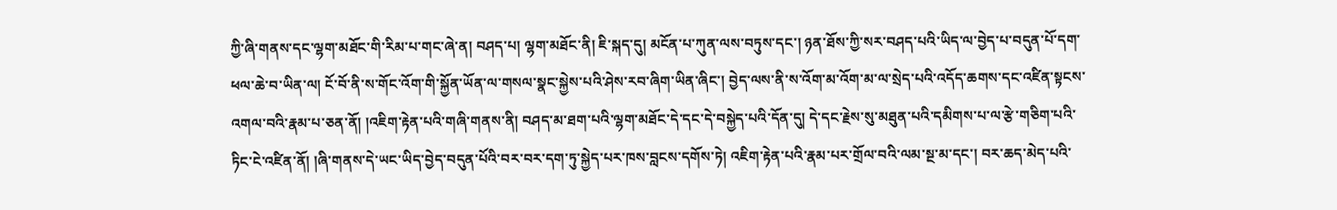ཀྱི་ཞི་གནས་དང་ལྷག་མཐོང་གི་རིམ་པ་གང་ཞེ་ན། བཤད་པ། ལྷག་མཐོང་ནི། ཇི་སྐད་དུ། མངོན་པ་ཀུན་ལས་བཏུས་དང་། ཉན་ཐོས་ཀྱི་སར་བཤད་པའི་ཡིད་ལ་བྱེད་པ་བདུན་པོ་དག་ཕལ་ཆེ་བ་ཡིན་ལ། ངོ་བོ་ནི་ས་གོང་འོག་གི་སྐྱོན་ཡོན་ལ་གསལ་སྣང་སྐྱེས་པའི་ཤེས་རབ་ཞིག་ཡིན་ཞིང་། བྱེད་ལས་ནི་ས་འོག་མ་འོག་མ་ལ་སྲེད་པའི་འདོད་ཆགས་དང་འཛིན་སྟངས་འགལ་བའི་རྣམ་པ་ཅན་ནོ། །འཇིག་རྟེན་པའི་གཞི་གནས་ནི། བཤད་མ་ཐག་པའི་ལྷག་མཐོང་དེ་དང་དེ་བསྐྱེད་པའི་དོན་དུ། དེ་དང་རྗེས་སུ་མཐུན་པའི་དམིགས་པ་ལ་རྩེ་གཅིག་པའི་ཏིང་ངེ་འཛིན་ནོ། །ཞི་གནས་དེ་ཡང་ཡིད་བྱེད་བདུན་པོའི་བར་བར་དག་ཏུ་སྐྱེད་པར་ཁས་བླངས་དགོས་ཏེ། འཇིག་རྟེན་པའི་རྣམ་པར་གྲོལ་བའི་ལམ་སྔ་མ་དང་། བར་ཆད་མེད་པའི་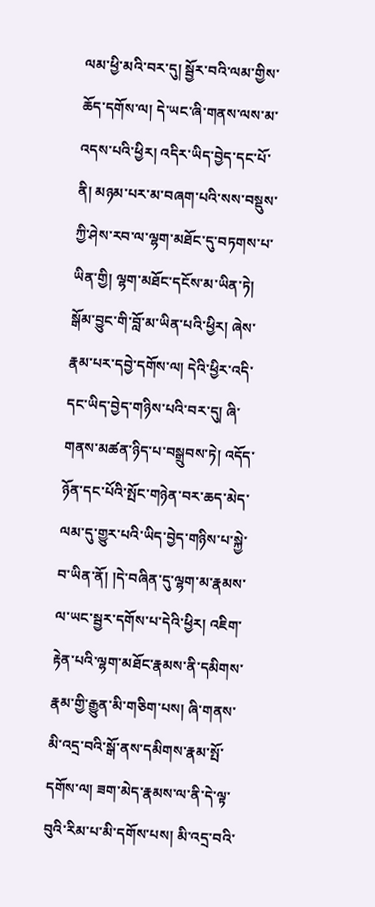ལམ་ཕྱི་མའི་བར་དུ། སྦྱོར་བའི་ལམ་གྱིས་ཆོད་དགོས་ལ། དེ་ཡང་ཞི་གནས་ལས་མ་འདས་པའི་ཕྱིར། འདིར་ཡིད་བྱེད་དང་པོ་ནི། མཉམ་པར་མ་བཞག་པའི་སས་བསྡུས་ཀྱི་ཤེས་རབ་ལ་ལྷག་མཐོང་དུ་བཏགས་པ་ཡིན་གྱི། ལྷག་མཐོང་དངོས་མ་ཡིན་ཏེ། སྒོམ་བྱུང་གི་བློ་མ་ཡིན་པའི་ཕྱིར། ཞེས་རྣམ་པར་དབྱེ་དགོས་ལ། དེའི་ཕྱིར་འདི་དང་ཡིད་བྱེད་གཉིས་པའི་བར་དུ། ཞི་གནས་མཚན་ཉིད་པ་བསྒྲུབས་ཏེ། འདོད་ཉོན་དང་པོའི་སྤོང་གཉེན་བར་ཆད་མེད་ལམ་དུ་གྱུར་པའི་ཡིད་བྱེད་གཉིས་པ་སྐྱེ་བ་ཡིན་ནོ། །དེ་བཞིན་དུ་ལྷག་མ་རྣམས་ལ་ཡང་སྦྱར་དགོས་པ་དེའི་ཕྱིར། འཇིག་རྟེན་པའི་ལྷག་མཐོང་རྣམས་ནི་དམིགས་རྣམ་གྱི་རྒྱུན་མི་གཅིག་པས། ཞི་གནས་མི་འདྲ་བའི་སྒོ་ནས་དམིགས་རྣམ་སྤོ་དགོས་ལ། ཟག་མེད་རྣམས་ལ་ནི་དེ་ལྟ་བུའི་རིམ་པ་མི་དགོས་པས། མི་འདྲ་བའི་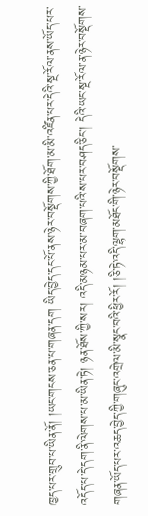ཁྱད་པར་གྲུབ་པ་ཡིན་ནོ། །ཡང་གངས་ཅན་པ་གཞན་དག ཡིད་བྱེད་དང་པོ་ནས་ཉེར་བསྡོགས་ཀྱི་ཐོག་མ་མི་འཛིན་པར་དེའི་སྔ་རོལ་ནས་ཡོད་པར་འདོད་པ་དེ་དག་ནི་ལེགས་པ་མ་ཡིན་ཏེ། ཉན་ཐོས་ཀྱི་སར། འདི་མཉམ་པར་མ་བཞག་པའི་ས་པར་བཤད་ཅིང་། དེའི་ཡང་སྔ་རོལ་ན་ཉེར་བསྡོགས་གཞན་ཡོད་པར་འཆད་བྱེད་ཀྱི་གཞུང་འགྲེལ་མི་སྣང་བའི་ཕྱིར་རོ། །ཅི་ཏེ་འདི་ལྷག་མཐོང་གི་ཉེར་བསྡོགས་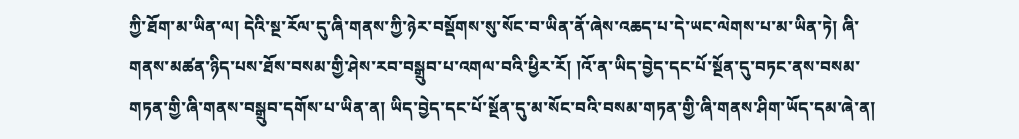ཀྱི་ཐོག་མ་ཡིན་ལ། དེའི་སྔ་རོལ་དུ་ཞི་གནས་ཀྱི་ཉེར་བསྡོགས་སུ་སོང་བ་ཡིན་ནོ་ཞེས་འཆད་པ་དེ་ཡང་ལེགས་པ་མ་ཡིན་ཏེ། ཞི་གནས་མཚན་ཉིད་པས་ཐོས་བསམ་གྱི་ཤེས་རབ་བསྒྲུབ་པ་འགལ་བའི་ཕྱིར་རོ། །འོ་ན་ཡིད་བྱེད་དང་པོ་སྔོན་དུ་བཏང་ནས་བསམ་གཏན་གྱི་ཞི་གནས་བསྒྲུབ་དགོས་པ་ཡིན་ན། ཡིད་བྱེད་དང་པོ་སྔོན་དུ་མ་སོང་བའི་བསམ་གཏན་གྱི་ཞི་གནས་ཤིག་ཡོད་དམ་ཞེ་ན།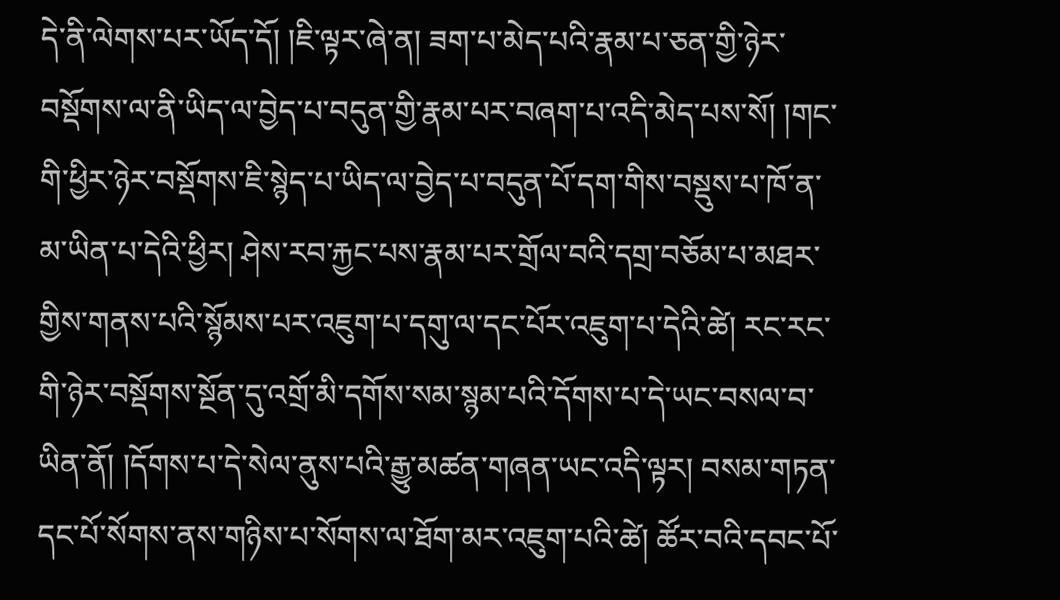དེ་ནི་ལེགས་པར་ཡོད་དོ། །ཇི་ལྟར་ཞེ་ན། ཟག་པ་མེད་པའི་རྣམ་པ་ཅན་གྱི་ཉེར་བསྡོགས་ལ་ནི་ཡིད་ལ་བྱེད་པ་བདུན་གྱི་རྣམ་པར་བཞག་པ་འདི་མེད་པས་སོ། །གང་གི་ཕྱིར་ཉེར་བསྡོགས་ཇི་སྙེད་པ་ཡིད་ལ་བྱེད་པ་བདུན་པོ་དག་གིས་བསྡུས་པ་ཁོ་ན་མ་ཡིན་པ་དེའི་ཕྱིར། ཤེས་རབ་རྐྱང་པས་རྣམ་པར་གྲོལ་བའི་དགྲ་བཅོམ་པ་མཐར་གྱིས་གནས་པའི་སྙོམས་པར་འཇུག་པ་དགུ་ལ་དང་པོར་འཇུག་པ་དེའི་ཚེ། རང་རང་གི་ཉེར་བསྡོགས་སྔོན་དུ་འགྲོ་མི་དགོས་སམ་སྙམ་པའི་དོགས་པ་དེ་ཡང་བསལ་བ་ཡིན་ནོ། །དོགས་པ་དེ་སེལ་ནུས་པའི་རྒྱུ་མཚན་གཞན་ཡང་འདི་ལྟར། བསམ་གཏན་དང་པོ་སོགས་ནས་གཉིས་པ་སོགས་ལ་ཐོག་མར་འཇུག་པའི་ཚེ། ཚོར་བའི་དབང་པོ་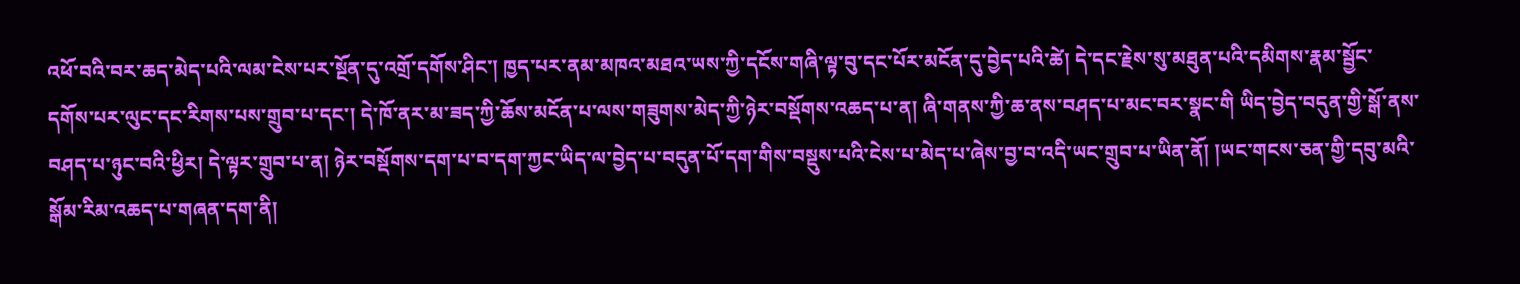འཕོ་བའི་བར་ཆད་མེད་པའི་ལམ་ངེས་པར་སྔོན་དུ་འགྲོ་དགོས་ཤིང་། ཁྱད་པར་ནམ་མཁའ་མཐའ་ཡས་ཀྱི་དངོས་གཞི་ལྟ་བུ་དང་པོར་མངོན་དུ་བྱེད་པའི་ཚེ། དེ་དང་རྗེས་སུ་མཐུན་པའི་དམིགས་རྣམ་སྦྱོང་དགོས་པར་ལུང་དང་རིགས་པས་གྲུབ་པ་དང་། དེ་ཁོ་ནར་མ་ཟད་ཀྱི་ཆོས་མངོན་པ་ལས་གཟུགས་མེད་ཀྱི་ཉེར་བསྡོགས་འཆད་པ་ན། ཞི་གནས་ཀྱི་ཆ་ནས་བཤད་པ་མང་བར་སྣང་གི ཡིད་བྱེད་བདུན་གྱི་སྒོ་ནས་བཤད་པ་ཉུང་བའི་ཕྱིར། དེ་ལྟར་གྲུབ་པ་ན། ཉེར་བསྡོགས་དག་པ་བ་དག་ཀྱང་ཡིད་ལ་བྱེད་པ་བདུན་པོ་དག་གིས་བསྡུས་པའི་ངེས་པ་མེད་པ་ཞེས་བྱ་བ་འདི་ཡང་གྲུབ་པ་ཡིན་ནོ། །ཡང་གངས་ཅན་གྱི་དབུ་མའི་སྒོམ་རིམ་འཆད་པ་གཞན་དག་ནི།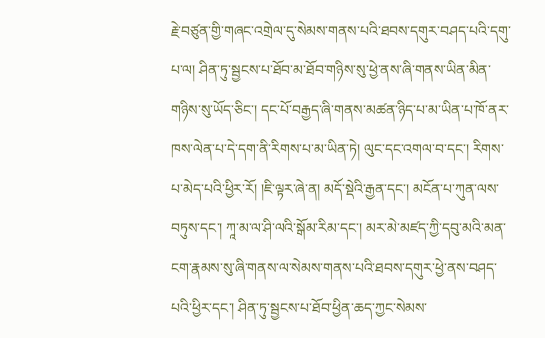རྗེ་བཙུན་གྱི་གཞང་འགྲེལ་དུ་སེམས་གནས་པའི་ཐབས་དགུར་བཤད་པའི་དགུ་པ་ལ། ཤིན་ཏུ་སྦྱངས་པ་ཐོབ་མ་ཐོབ་གཉིས་སུ་ཕྱེ་ནས་ཞི་གནས་ཡིན་མིན་གཉིས་སུ་ཡོད་ཅིང་། དང་པོ་བརྒྱད་ཞི་གནས་མཚན་ཉིད་པ་མ་ཡིན་པ་ཁོ་ནར་ཁས་ལེན་པ་དེ་དག་ནི་རིགས་པ་མ་ཡིན་ཏེ། ལུང་དང་འགལ་བ་དང་། རིགས་པ་མེད་པའི་ཕྱིར་རོ། །ཇི་ལྟར་ཞེ་ན། མདོ་སྡེའི་རྒྱན་དང་། མངོན་པ་ཀུན་ལས་བཏུས་དང་། ཀཱ་མ་ལ་ཤི་ལའི་སྒོམ་རིམ་དང་། མར་མེ་མཛད་ཀྱི་དབུ་མའི་མན་ངག་རྣམས་སུ་ཞི་གནས་ལ་སེམས་གནས་པའི་ཐབས་དགུར་ཕྱེ་ནས་བཤད་པའི་ཕྱིར་དང་། ཤིན་ཏུ་སྦྱངས་པ་ཐོབ་ཕྱིན་ཆད་ཀྱང་སེམས་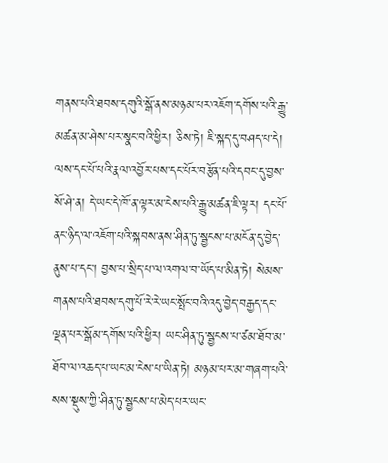གནས་པའི་ཐབས་དགུའི་སྒོ་ནས་མཉམ་པར་འཇོག་དགོས་པའི་རྒྱུ་མཚན་མ་ཤེས་པར་སྣང་བའི་ཕྱིར། ཅིས་ཏེ། ཇི་སྐད་དུ་བཤད་པ་དེ། ལས་དང་པོ་པའི་རྣལ་འབྱོར་པས་དང་པོར་བརྩོན་པའི་དབང་དུ་བྱས་སོ་ཤེ་ན། དེ་ཡང་དེ་ཁོ་ན་ལྟར་མ་ངེས་པའི་རྒྱུ་མཚན་ཇི་ལྟར། དང་པོ་ནང་ཉིད་ལ་འཇོག་པའི་སྐབས་ནས་ཤིན་ཏུ་སྦྱངས་པ་མངོན་དུ་བྱེད་ནུས་པ་དང་། བྱས་པ་སྲིད་པ་ལ་འགལ་བ་ཡོད་པ་མིན་ཏེ། སེམས་གནས་པའི་ཐབས་དགུ་པོ་རེ་རེ་ཡང་སྤོང་བའི་འདུ་བྱེད་བརྒྱད་དང་ལྡན་པར་སྒོམ་དགོས་པའི་ཕྱིར། ཡང་ཤིན་ཏུ་སྦྱངས་པ་ཙམ་ཐོབ་མ་ཐོབ་ལ་འཆད་པ་ཡང་མ་ངེས་པ་ཡིན་ཏེ། མཉམ་པར་མ་གཞག་པའི་སས་སྡུས་ཀྱི་ཤིན་ཏུ་སྦྱངས་པ་མེད་པར་ཡང་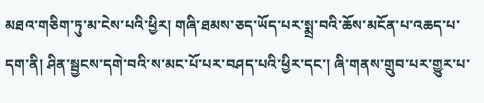མཐའ་གཅིག་ཏུ་མ་ངེས་པའི་ཕྱིར། གཞི་ཐམས་ཅད་ཡོད་པར་སྨྲ་བའི་ཆོས་མངོན་པ་འཆད་པ་དག་ནི། ཤིན་སྦྱངས་དགེ་བའི་ས་མང་པོ་པར་བཤད་པའི་ཕྱིར་དང་། ཞི་གནས་གྲུབ་པར་གྱུར་པ་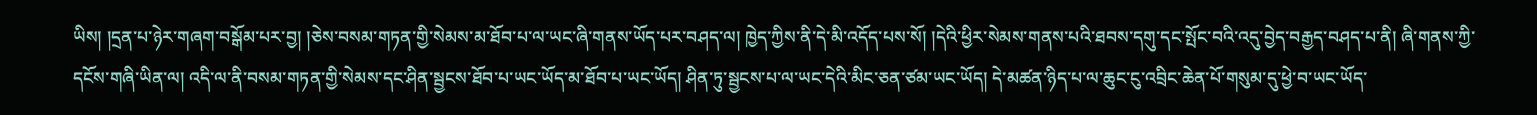ཡིས། །དྲན་པ་ཉེར་གཞག་བསྒོམ་པར་བྱ། །ཅེས་བསམ་གཏན་གྱི་སེམས་མ་ཐོབ་པ་ལ་ཡང་ཞི་གནས་ཡོད་པར་བཤད་ལ། ཁྱེད་ཀྱིས་ནི་དེ་མི་འདོད་པས་སོ། །དེའི་ཕྱིར་སེམས་གནས་པའི་ཐབས་དགུ་དང་སྤོང་བའི་འདུ་བྱེད་བརྒྱད་བཤད་པ་ནི། ཞི་གནས་ཀྱི་དངོས་གཞི་ཡིན་ལ། འདི་ལ་ནི་བསམ་གཏན་གྱི་སེམས་དང་ཤིན་སྦྱངས་ཐོབ་པ་ཡང་ཡོད་མ་ཐོབ་པ་ཡང་ཡོད། ཤིན་ཏུ་སྦྱངས་པ་ལ་ཡང་དེའི་མིང་ཅན་ཙམ་ཡང་ཡོད། དེ་མཚན་ཉིད་པ་ལ་ཆུང་ངུ་འབྲིང་ཆེན་པོ་གསུམ་དུ་ཕྱེ་བ་ཡང་ཡོད་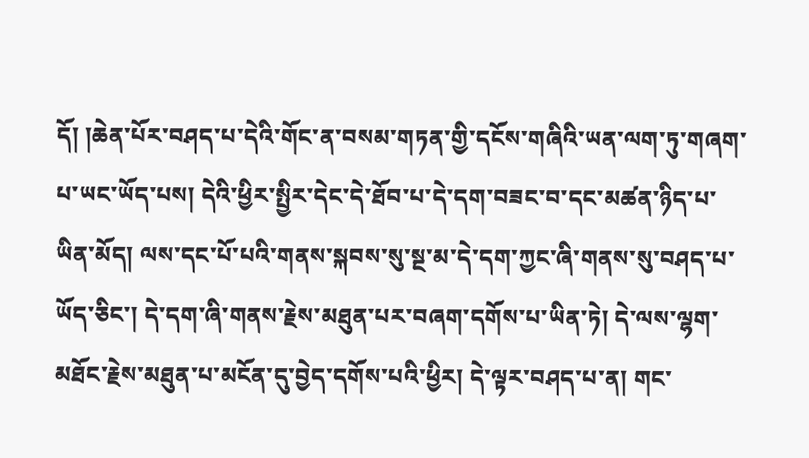དོ། །ཆེན་པོར་བཤད་པ་དེའི་གོང་ན་བསམ་གཏན་གྱི་དངོས་གཞིའི་ཡན་ལག་ཏུ་གཞག་པ་ཡང་ཡོད་པས། དེའི་ཕྱིར་སྤྱིར་དེང་དེ་ཐོབ་པ་དེ་དག་བཟང་བ་དང་མཚན་ཉིད་པ་ཡིན་མོད། ལས་དང་པོ་པའི་གནས་སྐབས་སུ་སྔ་མ་དེ་དག་ཀྱང་ཞི་གནས་སུ་བཤད་པ་ཡོད་ཅིང་། དེ་དག་ཞི་གནས་རྗེས་མཐུན་པར་བཞག་དགོས་པ་ཡིན་ཏེ། དེ་ལས་ལྷག་མཐོང་རྗེས་མཐུན་པ་མངོན་དུ་བྱེད་དགོས་པའི་ཕྱིར། དེ་ལྟར་བཤད་པ་ན། གང་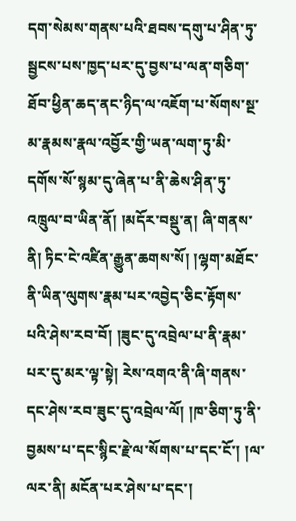དག་སེམས་གནས་པའི་ཐབས་དགུ་པ་ཤིན་ཏུ་སྦྱངས་པས་ཁྱད་པར་དུ་བྱས་པ་ལན་གཅིག་ཐོབ་ཕྱིན་ཆད་ནང་ཉིད་ལ་འཇོག་པ་སོགས་སྔ་མ་རྣམས་རྣལ་འབྱོར་གྱི་ཡན་ལག་ཏུ་མི་དགོས་སོ་སྙམ་དུ་ཞེན་པ་ནི་ཆེས་ཤིན་ཏུ་འཁྲུལ་བ་ཡིན་ནོ། །མདོར་བསྡུ་ན། ཞི་གནས་ནི། ཏིང་ངེ་འཛིན་རྒྱུན་ཆགས་སོ། །ལྷག་མཐོང་ནི་ཡིན་ལུགས་རྣམ་པར་འབྱེད་ཅིང་རྟོགས་པའི་ཤེས་རབ་བོ། །ཟུང་དུ་འབྲེལ་པ་ནི་རྣམ་པར་དུ་མར་ལྟ་སྟེ། རེས་འགའ་ནི་ཞི་གནས་དང་ཤེས་རབ་ཟུང་དུ་འབྲེལ་ལོ། །ཁ་ཅིག་ཏུ་ནི་བྱམས་པ་དང་སྙིང་རྗེ་ལ་སོགས་པ་དང་ངོ་། །ལ་ལར་ནི། མངོན་པར་ཤེས་པ་དང་།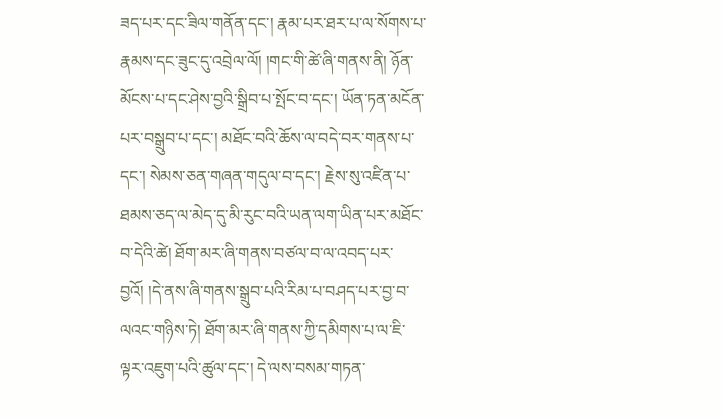ཟད་པར་དང་ཟིལ་གནོན་དང་། རྣམ་པར་ཐར་པ་ལ་སོགས་པ་རྣམས་དང་ཟུང་དུ་འབྲེལ་ལོ། །གང་གི་ཚེ་ཞི་གནས་ནི། ཉོན་མོངས་པ་དང་ཤེས་བྱའི་སྒྲིབ་པ་སྤོང་བ་དང་། ཡོན་ཏན་མངོན་པར་བསྒྲུབ་པ་དང་། མཐོང་བའི་ཆོས་ལ་བདེ་བར་གནས་པ་དང་། སེམས་ཅན་གཞན་གདུལ་བ་དང་། རྗེས་སུ་འཛིན་པ་ཐམས་ཅད་ལ་མེད་དུ་མི་རུང་བའི་ཡན་ལག་ཡིན་པར་མཐོང་བ་དེའི་ཚེ། ཐོག་མར་ཞི་གནས་བཙལ་བ་ལ་འབད་པར་བྱའོ། །དེ་ནས་ཞི་གནས་སྒྲུབ་པའི་རིམ་པ་བཤད་པར་བྱ་བ་ལའང་གཉིས་ཏེ། ཐོག་མར་ཞི་གནས་ཀྱི་དམིགས་པ་ལ་ཇི་ལྟར་འཇུག་པའི་ཚུལ་དང་། དེ་ལས་བསམ་གཏན་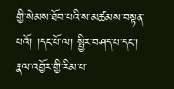གྱི་སེམས་ཐོབ་པའི་ས་མཚམས་བསྟན་པའོ། །དང་པོ་ལ། སྤྱིར་བཤད་པ་དང་། རྣལ་འབྱོར་གྱི་རིམ་པ་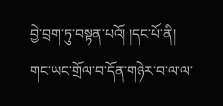བྱེ་བྲག་ཏུ་བསྟན་པའོ། །དང་པོ་ནི། གང་ཡང་གྲོལ་བ་དོན་གཉེར་བ་ལ་ལ་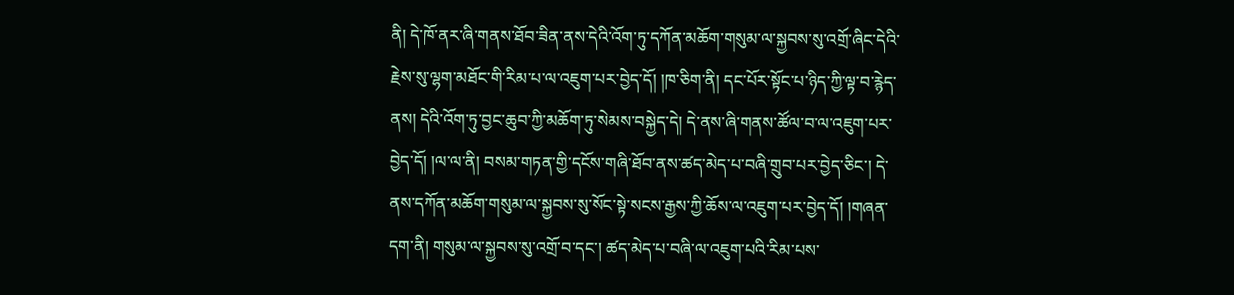ནི། དེ་ཁོ་ནར་ཞི་གནས་ཐོབ་ཟིན་ནས་དེའི་འོག་ཏུ་དཀོན་མཆོག་གསུམ་ལ་སྐྱབས་སུ་འགྲོ་ཞིང་དེའི་རྗེས་སུ་ལྷག་མཐོང་གི་རིམ་པ་ལ་འཇུག་པར་བྱེད་དོ། །ཁ་ཅིག་ནི། དང་པོར་སྟོང་པ་ཉིད་ཀྱི་ལྟ་བ་རྙེད་ནས། དེའི་འོག་ཏུ་བྱང་ཆུབ་ཀྱི་མཆོག་ཏུ་སེམས་བསྐྱེད་དེ། དེ་ནས་ཞི་གནས་ཚོལ་བ་ལ་འཇུག་པར་བྱེད་དོ། །ལ་ལ་ནི། བསམ་གཏན་གྱི་དངོས་གཞི་ཐོབ་ནས་ཚད་མེད་པ་བཞི་གྲུབ་པར་བྱེད་ཅིང་། དེ་ནས་དཀོན་མཆོག་གསུམ་ལ་སྐྱབས་སུ་སོང་སྟེ་སངས་རྒྱས་ཀྱི་ཆོས་ལ་འཇུག་པར་བྱེད་དོ། །གཞན་དག་ནི། གསུམ་ལ་སྐྱབས་སུ་འགྲོ་བ་དང་། ཚད་མེད་པ་བཞི་ལ་འཇུག་པའི་རིམ་པས་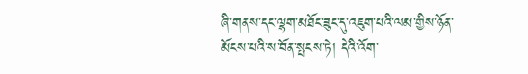ཞི་གནས་དང་ལྷག་མཐོང་ཟུང་དུ་འཇུག་པའི་ལམ་གྱིས་ཉོན་མོངས་པའི་ས་བོན་སྤངས་ཏེ། དེའི་འོག་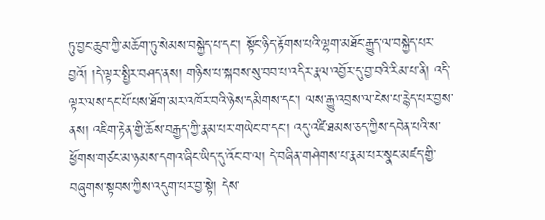ཏུ་བྱང་ཆུབ་ཀྱི་མཆོག་ཏུ་སེམས་བསྐྱེད་པ་དང་། སྟོང་ཉིད་རྟོགས་པའི་ལྷག་མཐོང་རྒྱུད་ལ་བསྐྱེད་པར་བྱའོ། །དེ་ལྟར་སྤྱིར་བཤད་ནས། གཉིས་པ་སྐབས་སུ་བབ་པ་འདིར་རྣལ་འབྱོར་དུ་བྱ་བའི་རིམ་པ་ནི། འདི་ལྟར་ལས་དང་པོ་པས་ཐོག་མར་འཁོར་བའི་ཉེས་དམིགས་དང་། ལས་རྒྱུ་འབྲས་ལ་ངེས་པ་རྙེད་པར་བྱས་ནས། འཇིག་རྟེན་གྱི་ཆོས་བརྒྱད་ཀྱི་རྣམ་པར་གཡེང་བ་དང་། འདུ་འཛི་ཐམས་ཅད་ཀྱིས་དབེན་པའི་ས་ཕྱོགས་གཙང་མ་ཉམས་དགའ་ཞིང་ཡིད་དུ་འོང་བ་ལ། དེ་བཞིན་གཤེགས་པ་རྣམ་པར་སྣང་མཛད་གྱི་བཞུགས་སྟབས་ཀྱིས་འདུག་པར་བྱ་སྟེ། དེས་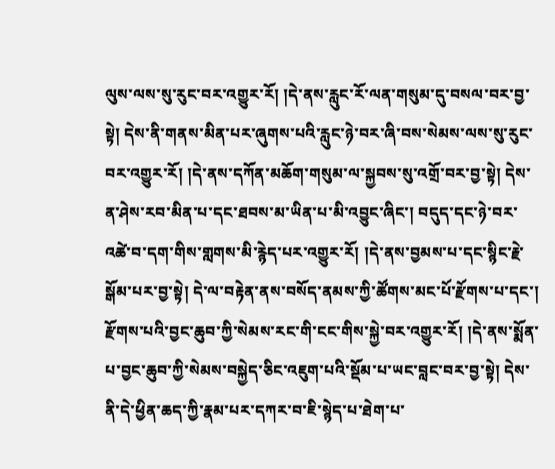ལུས་ལས་སུ་རུང་བར་འགྱུར་རོ། །དེ་ནས་རླུང་རོ་ལན་གསུམ་དུ་བསལ་བར་བྱ་སྟེ། དེས་ནི་གནས་མིན་པར་ཞུགས་པའི་རླུང་ཉེ་བར་ཞི་བས་སེམས་ལས་སུ་རུང་བར་འགྱུར་རོ། །དེ་ནས་དཀོན་མཆོག་གསུམ་ལ་སྐྱབས་སུ་འགྲོ་བར་བྱ་སྟེ། དེས་ན་ཤེས་རབ་མིན་པ་དང་ཐབས་མ་ཡིན་པ་མི་འབྱུང་ཞིང་། བདུད་དང་ཉེ་བར་འཚེ་བ་དག་གིས་གླགས་མི་རྙེད་པར་འགྱུར་རོ། །དེ་ནས་བྱམས་པ་དང་སྙིང་རྗེ་སྒོམ་པར་བྱ་སྟེ། དེ་ལ་བརྟེན་ནས་བསོད་ནམས་ཀྱི་ཚོགས་མང་པོ་རྫོགས་པ་དང་། རྫོགས་པའི་བྱང་ཆུབ་ཀྱི་སེམས་རང་གི་ངང་གིས་སྐྱེ་བར་འགྱུར་རོ། །དེ་ནས་སྨོན་པ་བྱང་ཆུབ་ཀྱི་སེམས་བསྐྱེད་ཅིང་འཇུག་པའི་སྡོམ་པ་ཡང་བླང་བར་བྱ་སྟེ། དེས་ནི་དེ་ཕྱིན་ཆད་ཀྱི་རྣམ་པར་དཀར་བ་ཇི་སྙེད་པ་ཐེག་པ་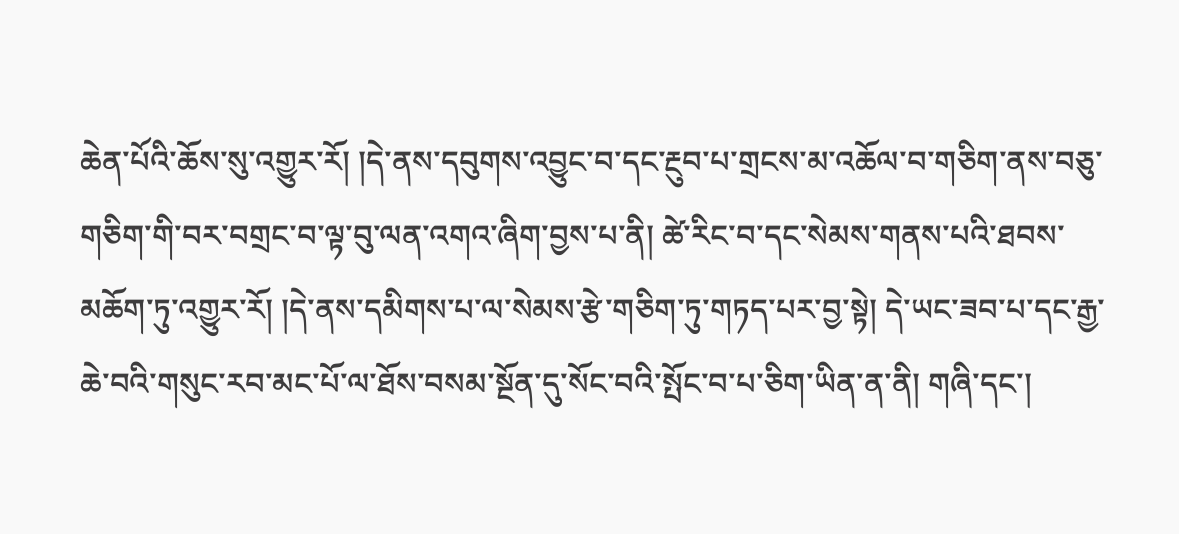ཆེན་པོའི་ཆོས་སུ་འགྱུར་རོ། །དེ་ནས་དབུགས་འབྱུང་བ་དང་རྔུབ་པ་གྲངས་མ་འཆོལ་བ་གཅིག་ནས་བཅུ་གཅིག་གི་བར་བགྲང་བ་ལྟ་བུ་ལན་འགའ་ཞིག་བྱས་པ་ནི། ཚེ་རིང་བ་དང་སེམས་གནས་པའི་ཐབས་མཆོག་ཏུ་འགྱུར་རོ། །དེ་ནས་དམིགས་པ་ལ་སེམས་རྩེ་གཅིག་ཏུ་གཏད་པར་བྱ་སྟེ། དེ་ཡང་ཟབ་པ་དང་རྒྱ་ཆེ་བའི་གསུང་རབ་མང་པོ་ལ་ཐོས་བསམ་སྔོན་དུ་སོང་བའི་སྤོང་བ་པ་ཅིག་ཡིན་ན་ནི། གཞི་དང་།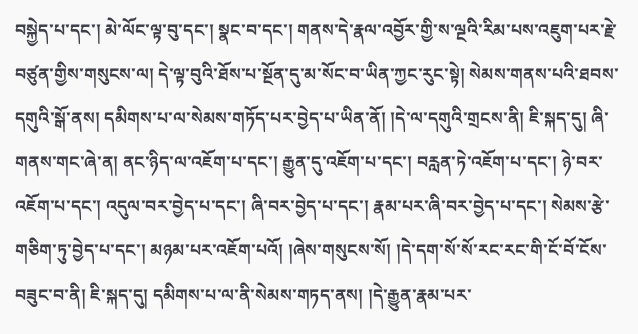བསྐྱེད་པ་དང་། མེ་ལོང་ལྟ་བུ་དང་། སྣང་བ་དང་། གནས་དེ་རྣལ་འབྱོར་གྱི་ས་ལྔའི་རིམ་པས་འཇུག་པར་རྗེ་བཙུན་གྱིས་གསུངས་ལ། དེ་ལྟ་བུའི་ཐོས་པ་སྔོན་དུ་མ་སོང་བ་ཡིན་ཀྱང་རུང་སྟེ། སེམས་གནས་པའི་ཐབས་དགུའི་སྒོ་ནས། དམིགས་པ་ལ་སེམས་གཏོད་པར་བྱེད་པ་ཡིན་ནོ། །དེ་ལ་དགུའི་གྲངས་ནི། ཇི་སྐད་དུ། ཞི་གནས་གང་ཞེ་ན། ནང་ཉིད་ལ་འཇོག་པ་དང་། རྒྱུན་དུ་འཇོག་པ་དང་། བརླན་ཏེ་འཇོག་པ་དང་། ཉེ་བར་འཇོག་པ་དང་། འདུལ་བར་བྱེད་པ་དང་། ཞི་བར་བྱེད་པ་དང་། རྣམ་པར་ཞི་བར་བྱེད་པ་དང་། སེམས་རྩེ་གཅིག་ཏུ་བྱེད་པ་དང་། མཉམ་པར་འཇོག་པའོ། །ཞེས་གསུངས་སོ། །དེ་དག་སོ་སོ་རང་རང་གི་ངོ་བོ་ངོས་བཟུང་བ་ནི། ཇི་སྐད་དུ། དམིགས་པ་ལ་ནི་སེམས་གཏད་ནས། །དེ་རྒྱུན་རྣམ་པར་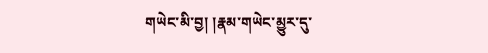གཡེང་མི་བྱ། །རྣམ་གཡེང་མྱུར་དུ་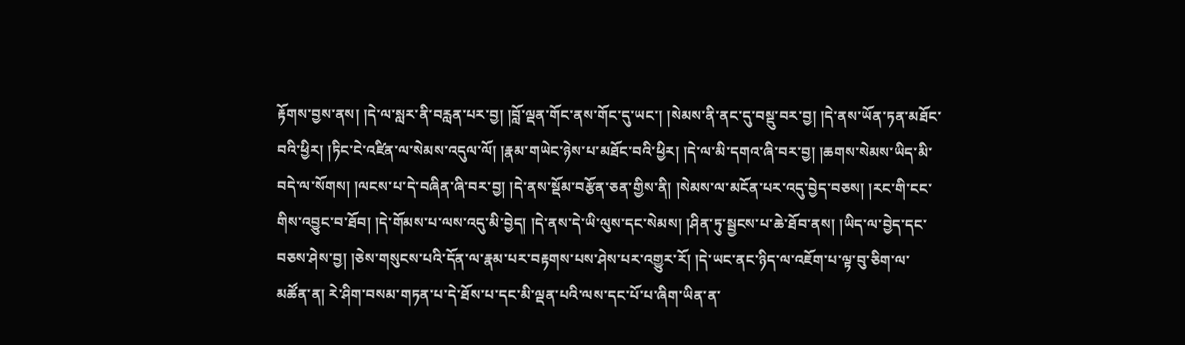རྟོགས་བྱས་ནས། །དེ་ལ་སླར་ནི་བརླན་པར་བྱ། །བློ་ལྡན་གོང་ནས་གོང་དུ་ཡང་། །སེམས་ནི་ནང་དུ་བསྡུ་བར་བྱ། །དེ་ནས་ཡོན་ཏན་མཐོང་བའི་ཕྱིར། །ཏིང་ངེ་འཛིན་ལ་སེམས་འདུལ་ལོ། །རྣམ་གཡེང་ཉེས་པ་མཐོང་བའི་ཕྱིར། །དེ་ལ་མི་དགའ་ཞི་བར་བྱ། །ཆགས་སེམས་ཡིད་མི་བདེ་ལ་སོགས། །ལངས་པ་དེ་བཞིན་ཞི་བར་བྱ། །དེ་ནས་སྡོམ་བརྩོན་ཅན་གྱིས་ནི། །སེམས་ལ་མངོན་པར་འདུ་བྱེད་བཅས། །རང་གི་ངང་གིས་འབྱུང་བ་ཐོབ། །དེ་གོམས་པ་ལས་འདུ་མི་བྱེད། །དེ་ནས་དེ་ཡི་ལུས་དང་སེམས། །ཤིན་ཏུ་སྦྱངས་པ་ཆེ་ཐོབ་ནས། །ཡིད་ལ་བྱེད་དང་བཅས་ཤེས་བྱ། །ཅེས་གསུངས་པའི་དོན་ལ་རྣམ་པར་བརྟགས་པས་ཤེས་པར་འགྱུར་རོ། །དེ་ཡང་ནང་ཉིད་ལ་འཇོག་པ་ལྟ་བུ་ཅིག་ལ་མཚོན་ན། རེ་ཤིག་བསམ་གཏན་པ་དེ་ཐོས་པ་དང་མི་ལྡན་པའི་ལས་དང་པོ་པ་ཞིག་ཡིན་ན་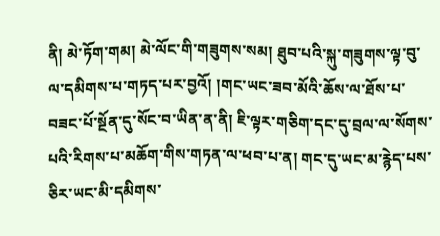ནི། མེ་ཏོག་གམ། མེ་ལོང་གི་གཟུགས་སམ། ཐུབ་པའི་སྐུ་གཟུགས་ལྟ་བུ་ལ་དམིགས་པ་གཏད་པར་བྱའོ། །གང་ཡང་ཟབ་མོའི་ཆོས་ལ་ཐོས་པ་བཟང་པོ་སྔོན་དུ་སོང་བ་ཡིན་ན་ནི། ཇི་ལྟར་གཅིག་དང་དུ་བྲལ་ལ་སོགས་པའི་རིགས་པ་མཆོག་གིས་གཏན་ལ་ཕབ་པ་ན། གང་དུ་ཡང་མ་རྙེད་པས་ཅིར་ཡང་མི་དམིགས་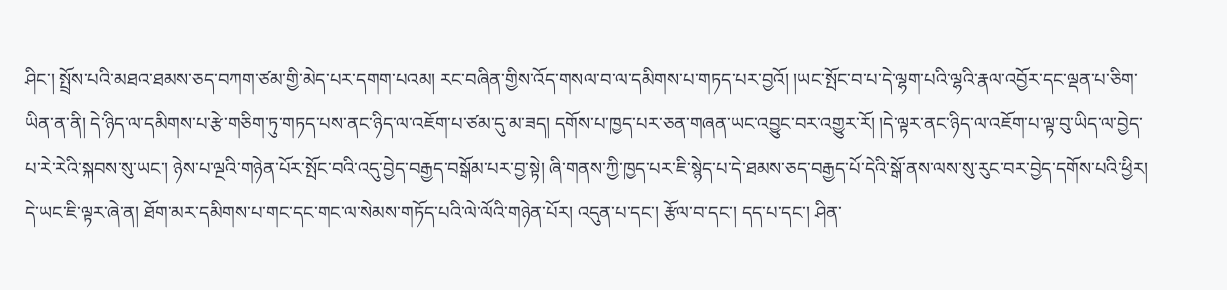ཤིང་། སྤྲོས་པའི་མཐའ་ཐམས་ཅད་བཀག་ཙམ་གྱི་མེད་པར་དགག་པའམ། རང་བཞིན་གྱིས་འོད་གསལ་བ་ལ་དམིགས་པ་གཏད་པར་བྱའོ། །ཡང་སྤོང་བ་པ་དེ་ལྷག་པའི་ལྷའི་རྣལ་འབྱོར་དང་ལྡན་པ་ཅིག་ཡིན་ན་ནི། དེ་ཉིད་ལ་དམིགས་པ་རྩེ་གཅིག་ཏུ་གཏད་པས་ནང་ཉིད་ལ་འཇོག་པ་ཙམ་དུ་མ་ཟད། དགོས་པ་ཁྱད་པར་ཅན་གཞན་ཡང་འབྱུང་བར་འགྱུར་རོ། །དེ་ལྟར་ནང་ཉིད་ལ་འཇོག་པ་ལྟ་བུ་ཡིད་ལ་བྱེད་པ་རེ་རེའི་སྐབས་སུ་ཡང་། ཉེས་པ་ལྔའི་གཉེན་པོར་སྤོང་བའི་འདུ་བྱེད་བརྒྱད་བསྒོམ་པར་བྱ་སྟེ། ཞི་གནས་ཀྱི་ཁྱད་པར་ཇི་སྙེད་པ་དེ་ཐམས་ཅད་བརྒྱད་པོ་དེའི་སྒོ་ནས་ལས་སུ་རུང་བར་བྱེད་དགོས་པའི་ཕྱིར། དེ་ཡང་ཇི་ལྟར་ཞེ་ན། ཐོག་མར་དམིགས་པ་གང་དང་གང་ལ་སེམས་གཏོད་པའི་ལེ་ལོའི་གཉེན་པོར། འདུན་པ་དང་། རྩོལ་བ་དང་། དད་པ་དང་། ཤིན་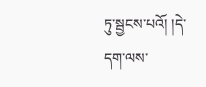ཏུ་སྦྱངས་པའོ། །དེ་དག་ལས་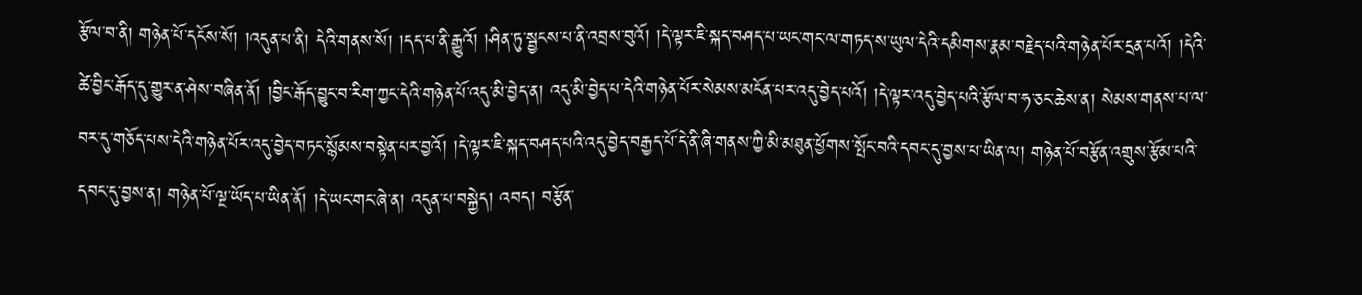རྩོལ་བ་ནི། གཉེན་པོ་དངོས་སོ། །འདུན་པ་ནི། དེའི་གནས་སོ། །དད་པ་ནི་རྒྱུའོ། །ཤིན་ཏུ་སྦྱངས་པ་ནི་འབྲས་བུའོ། །དེ་ལྟར་ཇི་སྐད་བཤད་པ་ཡང་གང་ལ་གཏད་ས་ཡུལ་དེའི་དམིགས་རྣམ་བརྗེད་པའི་གཉེན་པོར་དྲན་པའོ། །དེའི་ཚེ་བྱིང་རྒོད་དུ་གྱུར་ན་ཤེས་བཞིན་ནོ། །བྱིང་རྒོད་བྱུང་བ་རིག་ཀྱང་དེའི་གཉེན་པོ་འདུ་མི་བྱེད་ན། འདུ་མི་བྱེད་པ་དེའི་གཉེན་པོར་སེམས་མངོན་པར་འདུ་བྱེད་པའོ། །དེ་ལྟར་འདུ་བྱེད་པའི་རྩོལ་བ་ཧ་ཅང་ཆེས་ན། སེམས་གནས་པ་ལ་བར་དུ་གཅོད་པས་དེའི་གཉེན་པོར་འདུ་བྱེད་བཏང་སྙོམས་བསྟེན་པར་བྱའོ། །དེ་ལྟར་ཇི་སྐད་བཤད་པའི་འདུ་བྱེད་བརྒྱད་པོ་དེ་ནི་ཞི་གནས་ཀྱི་མི་མཐུན་ཕྱོགས་སྤོང་བའི་དབང་དུ་བྱས་པ་ཡིན་ལ། གཉེན་པོ་བརྩོན་འགྲུས་རྩོམ་པའི་དབང་དུ་བྱས་ན། གཉེན་པོ་ལྔ་ཡོད་པ་ཡིན་ནོ། །དེ་ཡང་གང་ཞེ་ན། འདུན་པ་བསྐྱེད། འབད། བརྩོན་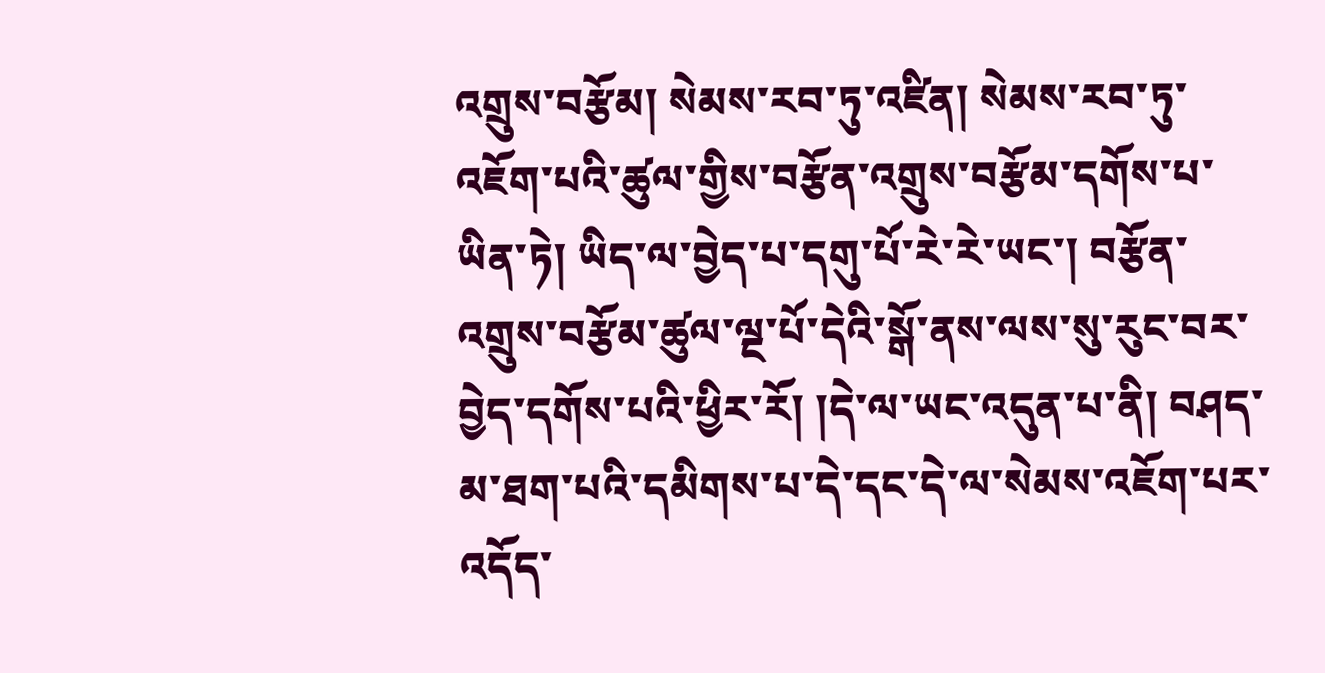འགྲུས་བརྩོམ། སེམས་རབ་ཏུ་འཛིན། སེམས་རབ་ཏུ་འཇོག་པའི་ཚུལ་གྱིས་བརྩོན་འགྲུས་བརྩོམ་དགོས་པ་ཡིན་ཏེ། ཡིད་ལ་བྱེད་པ་དགུ་པོ་རེ་རེ་ཡང་། བརྩོན་འགྲུས་བརྩོམ་ཚུལ་ལྔ་པོ་དེའི་སྒོ་ནས་ལས་སུ་རུང་བར་བྱེད་དགོས་པའི་ཕྱིར་རོ། །དེ་ལ་ཡང་འདུན་པ་ནི། བཤད་མ་ཐག་པའི་དམིགས་པ་དེ་དང་དེ་ལ་སེམས་འཇོག་པར་འདོད་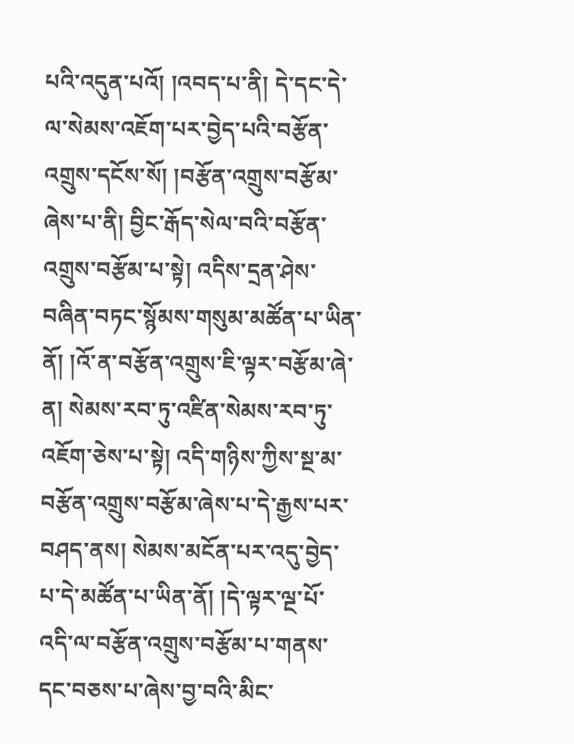པའི་འདུན་པའོ། །འབད་པ་ནི། དེ་དང་དེ་ལ་སེམས་འཇོག་པར་བྱེད་པའི་བརྩོན་འགྲུས་དངོས་སོ། །བརྩོན་འགྲུས་བརྩོམ་ཞེས་པ་ནི། བྱིང་རྒོད་སེལ་བའི་བརྩོན་འགྲུས་བརྩོམ་པ་སྟེ། འདིས་དྲན་ཤེས་བཞིན་བཏང་སྙོམས་གསུམ་མཚོན་པ་ཡིན་ནོ། །འོ་ན་བརྩོན་འགྲུས་ཇི་ལྟར་བརྩོམ་ཞེ་ན། སེམས་རབ་ཏུ་འཛིན་སེམས་རབ་ཏུ་འཇོག་ཅེས་པ་སྟེ། འདི་གཉིས་ཀྱིས་སྔ་མ་བརྩོན་འགྲུས་བརྩོམ་ཞེས་པ་དེ་རྒྱས་པར་བཤད་ནས། སེམས་མངོན་པར་འདུ་བྱེད་པ་དེ་མཚོན་པ་ཡིན་ནོ། །དེ་ལྟར་ལྔ་པོ་འདི་ལ་བརྩོན་འགྲུས་བརྩོམ་པ་གནས་དང་བཅས་པ་ཞེས་བྱ་བའི་མིང་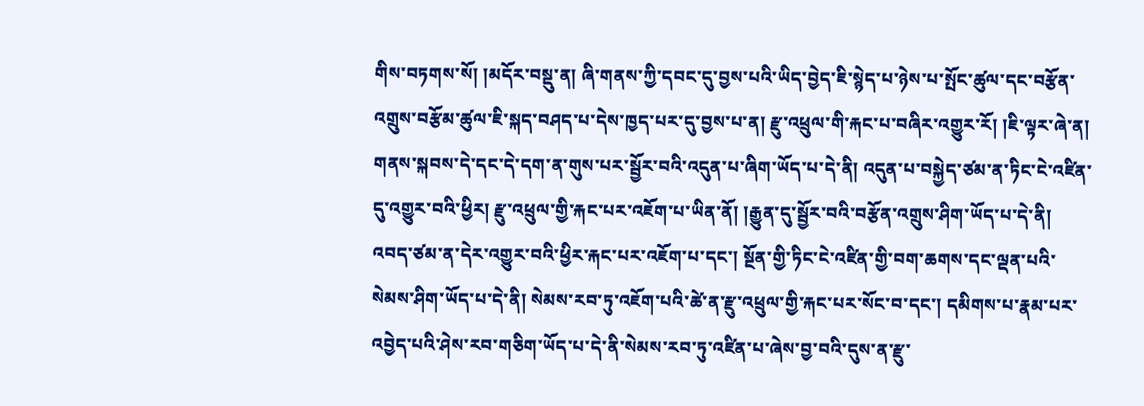གིས་བཏགས་སོ། །མདོར་བསྡུ་ན། ཞི་གནས་ཀྱི་དབང་དུ་བྱས་པའི་ཡིད་བྱེད་ཇི་སྙེད་པ་ཉེས་པ་སྤོང་ཚུལ་དང་བརྩོན་འགྲུས་བརྩོམ་ཚུལ་ཇི་སྐད་བཤད་པ་དེས་ཁྱད་པར་དུ་བྱས་པ་ན། རྫུ་འཕྲུལ་གི་རྐང་པ་བཞིར་འགྱུར་རོ། །ཇི་ལྟར་ཞེ་ན། གནས་སྐབས་དེ་དང་དེ་དག་ན་གུས་པར་སྦྱོར་བའི་འདུན་པ་ཞིག་ཡོད་པ་དེ་ནི། འདུན་པ་བསྐྱེད་ཙམ་ན་ཏིང་ངེ་འཛིན་དུ་འགྱུར་བའི་ཕྱིར། རྫུ་འཕྲུལ་གྱི་རྐང་པར་འཇོག་པ་ཡིན་ནོ། །རྒྱུན་དུ་སྦྱོར་བའི་བརྩོན་འགྲུས་ཤིག་ཡོད་པ་དེ་ནི། འབད་ཙམ་ན་དེར་འགྱུར་བའི་ཕྱིར་རྐང་པར་འཇོག་པ་དང་། སྔོན་གྱི་ཏིང་ངེ་འཛིན་གྱི་བག་ཆགས་དང་ལྡན་པའི་སེམས་ཤིག་ཡོད་པ་དེ་ནི། སེམས་རབ་ཏུ་འཇོག་པའི་ཚེ་ན་རྫུ་འཕྲུལ་གྱི་རྐང་པར་སོང་བ་དང་། དམིགས་པ་རྣམ་པར་འབྱེད་པའི་ཤེས་རབ་གཅིག་ཡོད་པ་དེ་ནི་སེམས་རབ་ཏུ་འཛིན་པ་ཞེས་བྱ་བའི་དུས་ན་རྫུ་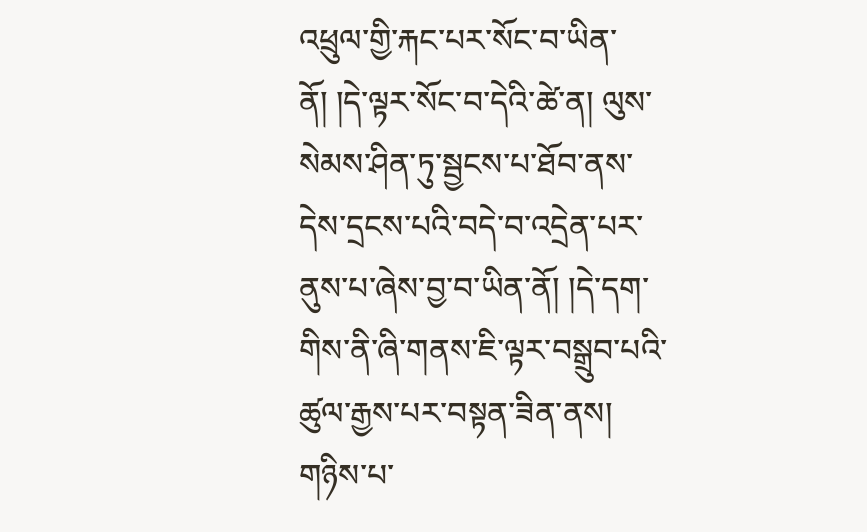འཕྲུལ་གྱི་རྐང་པར་སོང་བ་ཡིན་ནོ། །དེ་ལྟར་སོང་བ་དེའི་ཚེ་ན། ལུས་སེམས་ཤིན་ཏུ་སྦྱངས་པ་ཐོབ་ནས་དེས་དྲངས་པའི་བདེ་བ་འདྲེན་པར་ནུས་པ་ཞེས་བྱ་བ་ཡིན་ནོ། །དེ་དག་གིས་ནི་ཞི་གནས་ཇི་ལྟར་བསྒྲུབ་པའི་ཚུལ་རྒྱས་པར་བསྟན་ཟིན་ནས། གཉིས་པ་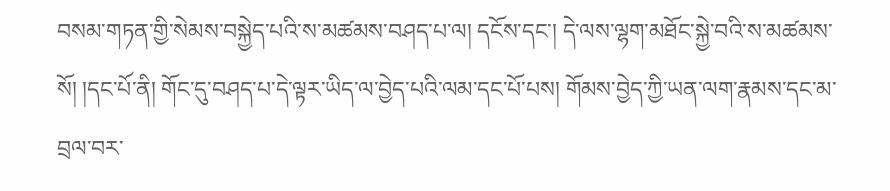བསམ་གཏན་གྱི་སེམས་བསྐྱེད་པའི་ས་མཚམས་བཤད་པ་ལ། དངོས་དང་། དེ་ལས་ལྷག་མཐོང་སྐྱེ་བའི་ས་མཚམས་སོ། །དང་པོ་ནི། གོང་དུ་བཤད་པ་དེ་ལྟར་ཡིད་ལ་བྱེད་པའི་ལམ་དང་པོ་པས། གོམས་བྱེད་ཀྱི་ཡན་ལག་རྣམས་དང་མ་བྲལ་བར་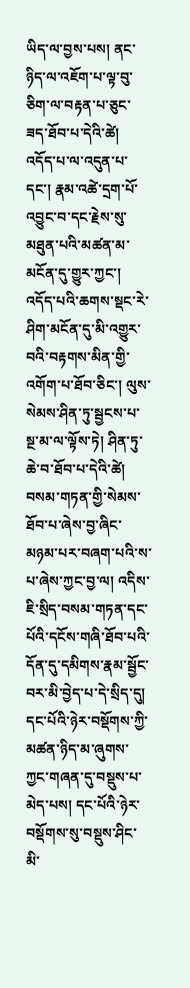ཡིད་ལ་བྱས་པས། ནང་ཉིད་ལ་འཇོག་པ་ལྟ་བུ་ཅིག་ལ་བརྟན་པ་ཅུང་ཟད་ཐོབ་པ་དེའི་ཚེ། འདོད་པ་ལ་འདུན་པ་དང་། རྣམ་འཚེ་དྲག་པོ་འབྱུང་བ་དང་རྗེས་སུ་མཐུན་པའི་མཚན་མ་མངོན་དུ་གྱུར་ཀྱང་། འདོད་པའི་ཆགས་སྡང་རེ་ཤིག་མངོན་དུ་མི་འགྱུར་བའི་བརྟགས་མིན་གྱི་འགོག་པ་ཐོབ་ཅིང་། ལུས་སེམས་ཤིན་ཏུ་སྦྱངས་པ་སྔ་མ་ལ་ལྟོས་ཏེ། ཤིན་ཏུ་ཆེ་བ་ཐོབ་པ་དེའི་ཚེ། བསམ་གཏན་གྱི་སེམས་ཐོབ་པ་ཞེས་བྱ་ཞིང་མཉམ་པར་བཞག་པའི་ས་པ་ཞེས་ཀྱང་བྱ་ལ། འདིས་ཇི་སྲིད་བསམ་གཏན་དང་པོའི་དངོས་གཞི་ཐོབ་པའི་དོན་དུ་དམིགས་རྣམ་སྦྱོང་བར་མི་བྱེད་པ་དེ་སྲིད་དུ། དང་པོའི་ཉེར་བསྡོགས་ཀྱི་མཚན་ཉིད་མ་ཞུགས་ཀྱང་གཞན་དུ་བསྡུས་པ་མེད་པས། དང་པོའི་ཉེར་བསྡོགས་སུ་བསྡུས་ཤིང་མི་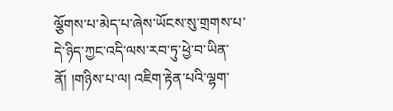ལྕོགས་པ་མེད་པ་ཞེས་ཡོངས་སུ་གྲགས་པ་དེ་ཉིད་ཀྱང་འདི་ལས་རབ་ཏུ་ཕྱེ་བ་ཡིན་ནོ། །གཉིས་པ་ལ། འཇིག་རྟེན་པའི་ལྷག་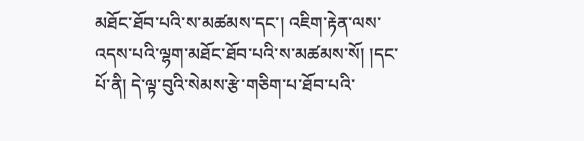མཐོང་ཐོབ་པའི་ས་མཚམས་དང་། འཇིག་རྟེན་ལས་འདས་པའི་ལྷག་མཐོང་ཐོབ་པའི་ས་མཚམས་སོ། །དང་པོ་ནི། དེ་ལྟ་བུའི་སེམས་རྩེ་གཅིག་པ་ཐོབ་པའི་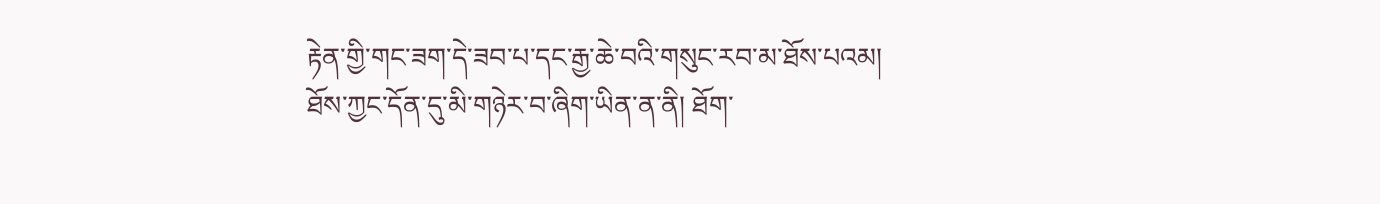རྟེན་གྱི་གང་ཟག་དེ་ཟབ་པ་དང་རྒྱ་ཆེ་བའི་གསུང་རབ་མ་ཐོས་པའམ། ཐོས་ཀྱང་དོན་དུ་མི་གཉེར་བ་ཞིག་ཡིན་ན་ནི། ཐོག་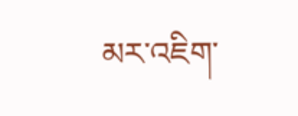མར་འཇིག་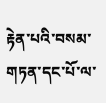རྟེན་པའི་བསམ་གཏན་དང་པོ་ལ་